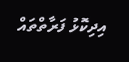އިދިކޮޅު ފަރާތްތައް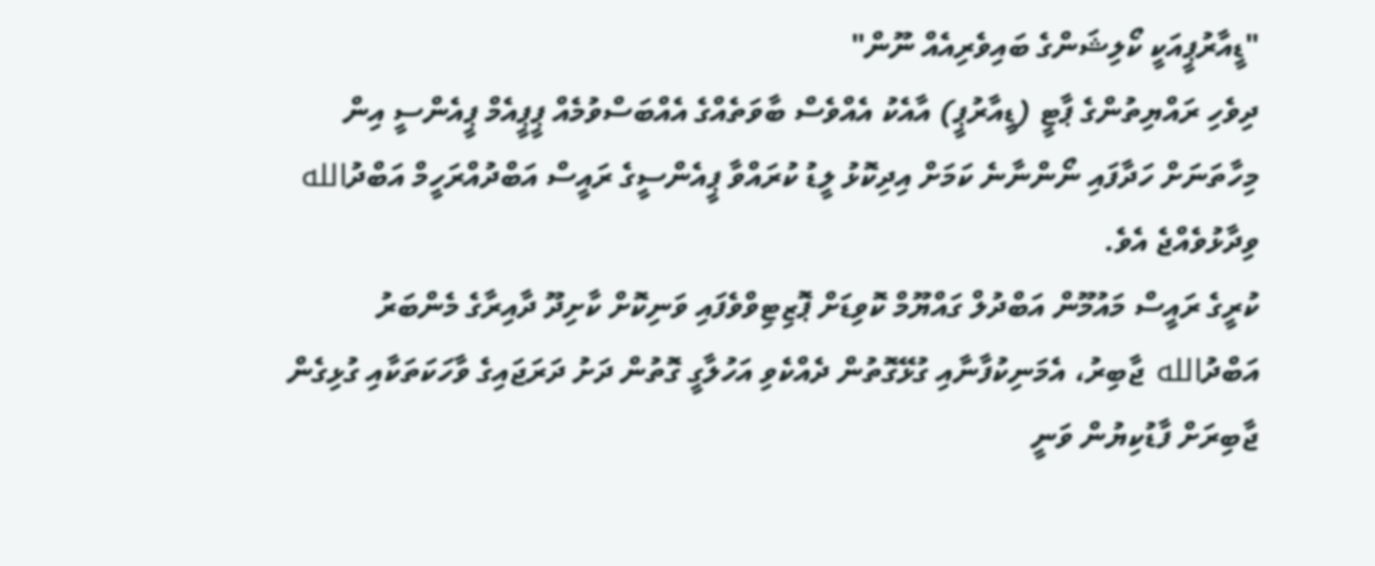"ޑީއާރުޕީއަކީ ކޯލިޝަންގެ ބައިވެރިއެއް ނޫން"
ދިވެހި ރައްޔިތުންގެ ޕާޓީ (ޑީއާރުޕީ) އާއެކު އެއްވެސް ބާވަތެއްގެ އެއްބަސްވުމެއް ޕީޕީއެމް ޕީއެންސީ އިން މިހާތަނަށް ހަދާފައި ނޯންނާނެ ކަމަށް އިދިކޮޅު ލީޑު ކުރައްވާ ޕީއެންސީގެ ރައީސް އަބްދުއްރަހީމް އަބްދުالله ވިދާޅުވެއްޖެ އެވެ.
ކުރީގެ ރައީސް މައުމޫން އަބްދުލް ގައްޔޫމް ކޮވިޑަށް ޕޮޒިޓިވްވެފައި ވަނިކޮށް ކާށިދޫ ދާއިރާގެ މެންބަރު އަބްދުالله ޖާބިރު، އެމަނިކުފާނާއި ގުޅޭގޮތުން ދެއްކެވި އަހުލާގީ ގޮތުން ދަށު ދަރަޖައިގެ ވާހަކަތަކާއި ގުޅިގެން ޖާބިރަށް ފާޑުކިޔުން ވަނީ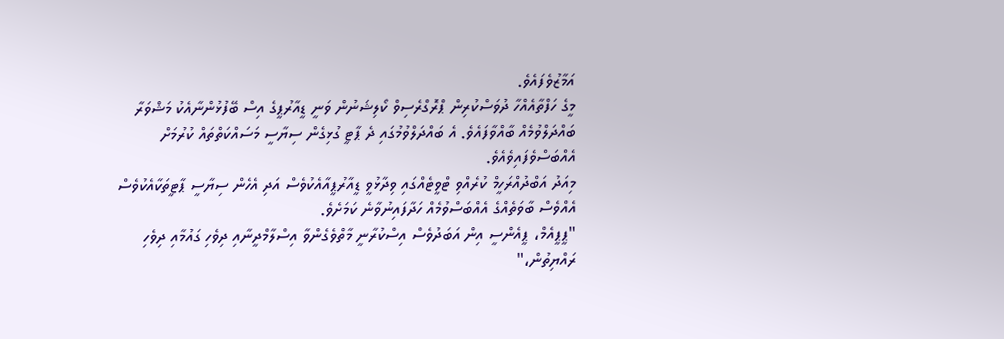އަމާޒުވެފައެވެ.
މީގެ ހަފްތާއެއްހާ ދުވަސްކުރިން ޕްރޮގްރެސިވް ކޯލިޝަނުން ވަނީ ޑީއާރުޕީގެ އިސް ބޭފުޅުންނާއެކު މަޝްވަރާ ބައްދަލްވުމެއް ބާއްވާފައެވެ. އެ ބައްދަލްވުމުގައި ދެ ޕާޓީ ގުޅިގެން ސިޔާސީ މަސައްކަތްތައް ކުރުމަށް އެއްބަސްވެފައިވެއެވެ.
މިއަދު އަބްދުއްރަހީމް ކުރެއްވި ޓްވީޓެއްގައި ވިދާޅުވީ ޑީއާރުޕީއާއެކުވެސް އަދި އެހެން ސިޔާސީ ޕާޓީތަކާއެކުވެސް އެއްވެސް ބާވަތެއްގެ އެއްބަސްވުމެއް ހަދާފައިނުވާނެ ކަމަށެވެ.
"ޕީޕީއެމް، ޕީއެންސީ އިން އަބަދުވެސް އިސްކުރާނީ މާތްވެގެންވާ އިސްލާމްދީނާއި ދިވެހި ގައުމާއި ދިވެހި ރައްޔިތުން،"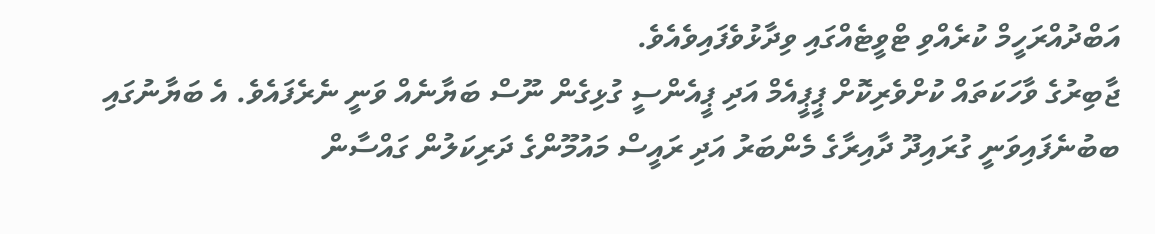އަބްދުއްރަހީމް ކުރެއްވި ޓްވީޓެއްގައި ވިދާޅުވެފައިވެއެވެ.
ޖާބިރުގެ ވާހަކަތައް ކުށްވެރިކޮށް ޕީޕީއެމް އަދި ޕީއެންސީ ގުޅިގެން ނޫސް ބަޔާނެއް ވަނީ ނެރެފައެވެ. އެ ބަޔާނުގައި ބބުނެފައިވަނީ ގުރައިދޫ ދާއިރާގެ މެންބަރު އަދި ރައީސް މައުމޫންގެ ދަރިކަލުން ގައްސާން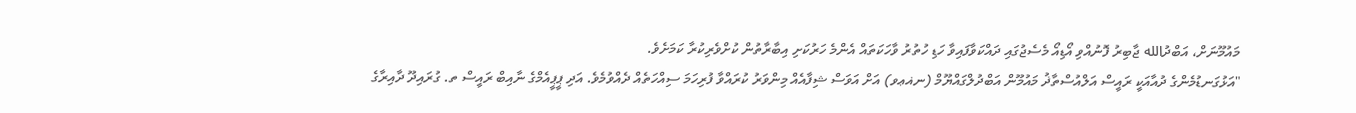މައުމޫނަށް، އަބްދުالله ޖާބިރު ފޮނުއްވި އޯޑިއޯ މެސެޖުގައި ދައްކަވާފައިވާ ހަޑި ހުތުރު ވާހަކަތައް އެންމެ ހަރުކަށި އިބާރާތުން ކުށްވެރިކުރާ ކަމަށެވެ.
"އަޅުގަނޑުމެންގެ ދުއާއަކީ ރައީސް އަލްއުސްތާޛު މައުމޫން އަބްދުލްގައްޔޫމް (ނޣޢވ) އަށް އަވަސް ޝިފާއެއް މިންވަރު ކުރައްވާ ފުރިހަމަ ސިއްހަތެއް ދެއްވުމެވެ. އަދި ޕީޕީއެމްގެ ނާއިބް ރައީސް ތ. ގުރައިދޫ ދާއިރާގެ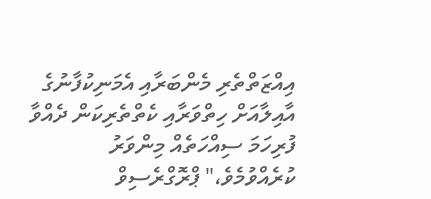އިއްޒަތްތެރި މެންބަރާއި އެމަނިކުފާނުގެ އާއިލާއަށް ހިތްވަރާއި ކެތްތެރިކަން ދެއްވާ ފުރިހަމަ ސިއްހަތެއް މިންވަރު ކުރެއްވުމެވެ،" ޕްރޮގްރެސިވް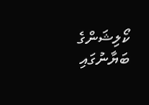ކޯލިޝަންގެ ބަޔާނުގައި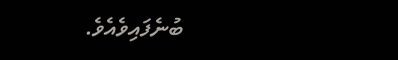ބުނެފައިވެއެވެ.